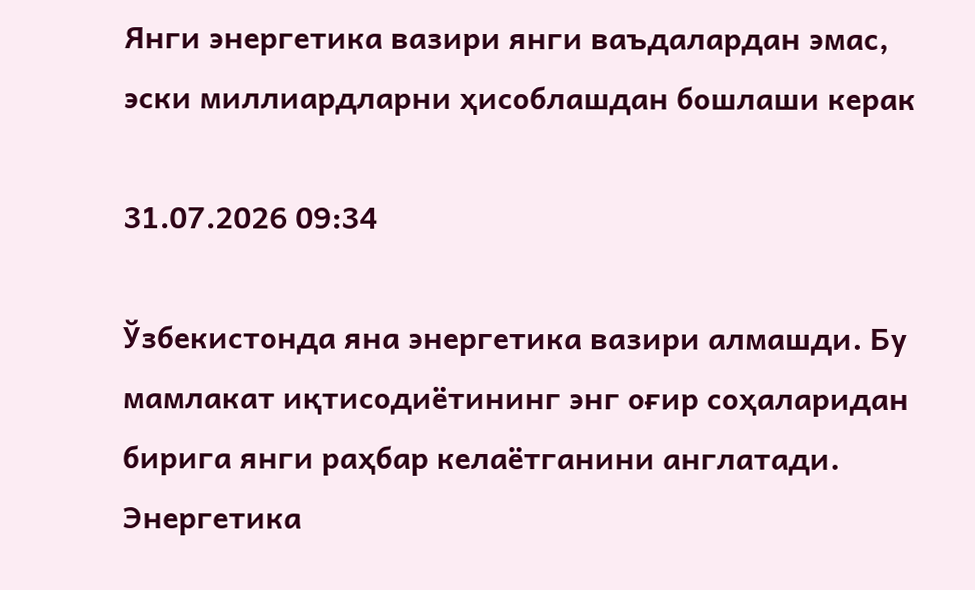Янги энергетика вазири янги ваъдалардан эмас, эски миллиардларни ҳисоблашдан бошлаши керак

31.07.2026 09:34

Ўзбекистонда яна энергетика вазири алмашди. Бу мамлакат иқтисодиётининг энг оғир соҳаларидан бирига янги раҳбар келаётганини англатади. Энергетика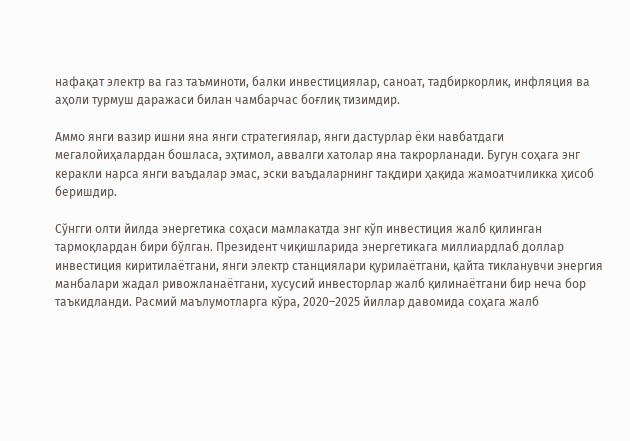нафақат электр ва газ таъминоти, балки инвестициялар, саноат, тадбиркорлик, инфляция ва аҳоли турмуш даражаси билан чамбарчас боғлиқ тизимдир.

Аммо янги вазир ишни яна янги стратегиялар, янги дастурлар ёки навбатдаги мегалойиҳалардан бошласа, эҳтимол, аввалги хатолар яна такрорланади. Бугун соҳага энг керакли нарса янги ваъдалар эмас, эски ваъдаларнинг тақдири ҳақида жамоатчиликка ҳисоб беришдир.

Сўнгги олти йилда энергетика соҳаси мамлакатда энг кўп инвестиция жалб қилинган тармоқлардан бири бўлган. Президент чиқишларида энергетикага миллиардлаб доллар инвестиция киритилаётгани, янги электр станциялари қурилаётгани, қайта тикланувчи энергия манбалари жадал ривожланаётгани, хусусий инвесторлар жалб қилинаётгани бир неча бор таъкидланди. Расмий маълумотларга кўра, 2020–2025 йиллар давомида соҳага жалб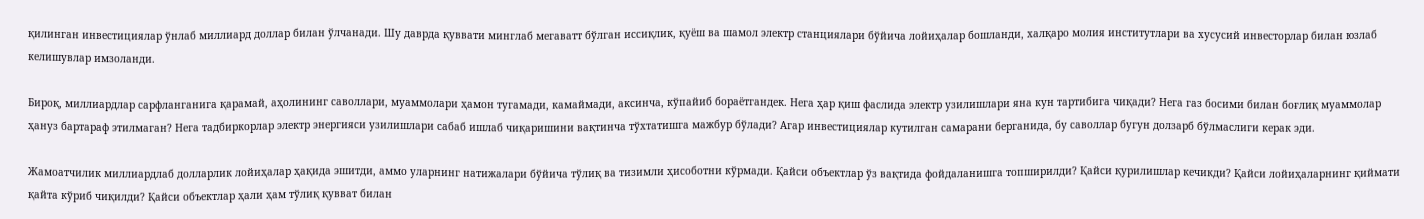қилинган инвестициялар ўнлаб миллиард доллар билан ўлчанади. Шу даврда қуввати минглаб мегаватт бўлган иссиқлик, қуёш ва шамол электр станциялари бўйича лойиҳалар бошланди, халқаро молия институтлари ва хусусий инвесторлар билан юзлаб келишувлар имзоланди.

Бироқ, миллиардлар сарфланганига қарамай, аҳолининг саволлари, муаммолари ҳамон тугамади, камаймади, аксинча, кўпайиб бораётгандек. Нега ҳар қиш фаслида электр узилишлари яна кун тартибига чиқади? Нега газ босими билан боғлиқ муаммолар ҳануз бартараф этилмаган? Нега тадбиркорлар электр энергияси узилишлари сабаб ишлаб чиқаришини вақтинча тўхтатишга мажбур бўлади? Агар инвестициялар кутилган самарани берганида, бу саволлар бугун долзарб бўлмаслиги керак эди.

Жамоатчилик миллиардлаб долларлик лойиҳалар ҳақида эшитди, аммо уларнинг натижалари бўйича тўлиқ ва тизимли ҳисоботни кўрмади. Қайси объектлар ўз вақтида фойдаланишга топширилди? Қайси қурилишлар кечикди? Қайси лойиҳаларнинг қиймати қайта кўриб чиқилди? Қайси объектлар ҳали ҳам тўлиқ қувват билан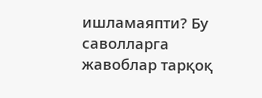ишламаяпти? Бу саволларга жавоблар тарқоқ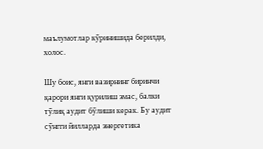маълумотлар кўринишида берилди, холос.

Шу боис, янги вазирнинг биринчи қарори янги қурилиш эмас, балки тўлиқ аудит бўлиши керак. Бу аудит сўнгги йилларда энергетика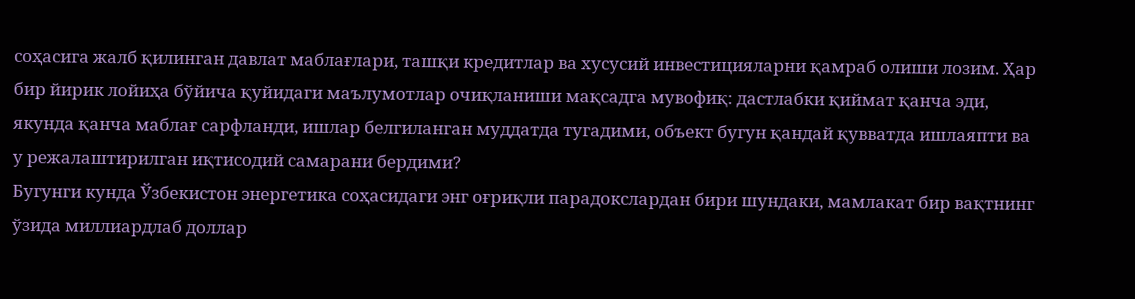соҳасига жалб қилинган давлат маблағлари, ташқи кредитлар ва хусусий инвестицияларни қамраб олиши лозим. Ҳар бир йирик лойиҳа бўйича қуйидаги маълумотлар очиқланиши мақсадга мувофиқ: дастлабки қиймат қанча эди, якунда қанча маблағ сарфланди, ишлар белгиланган муддатда тугадими, объект бугун қандай қувватда ишлаяпти ва у режалаштирилган иқтисодий самарани бердими?
Бугунги кунда Ўзбекистон энергетика соҳасидаги энг оғриқли парадокслардан бири шундаки, мамлакат бир вақтнинг ўзида миллиардлаб доллар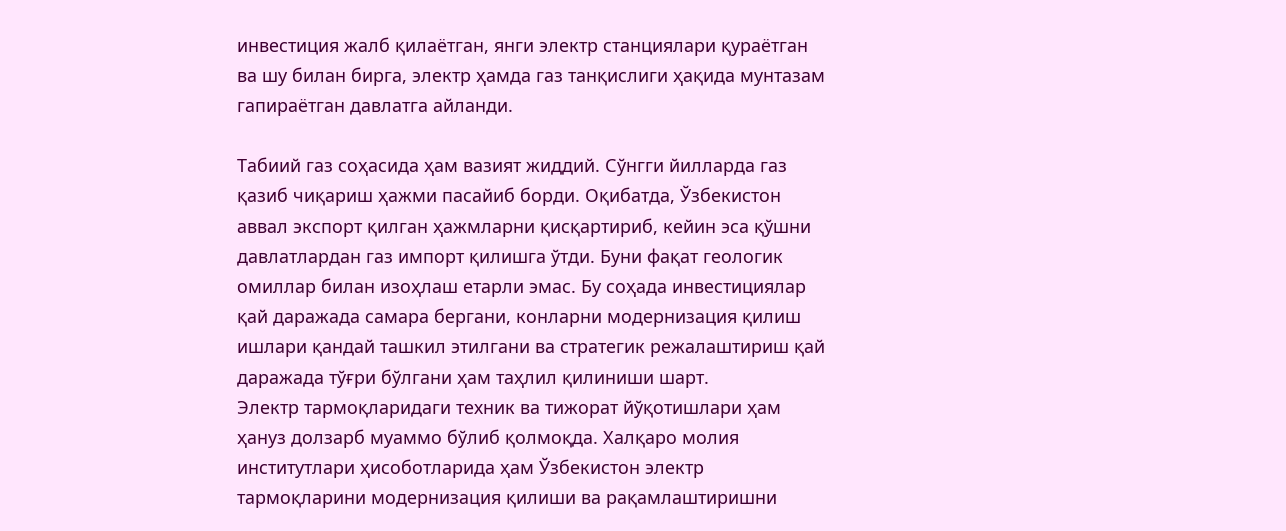инвестиция жалб қилаётган, янги электр станциялари қураётган ва шу билан бирга, электр ҳамда газ танқислиги ҳақида мунтазам гапираётган давлатга айланди.

Табиий газ соҳасида ҳам вазият жиддий. Сўнгги йилларда газ қазиб чиқариш ҳажми пасайиб борди. Оқибатда, Ўзбекистон аввал экспорт қилган ҳажмларни қисқартириб, кейин эса қўшни давлатлардан газ импорт қилишга ўтди. Буни фақат геологик омиллар билан изоҳлаш етарли эмас. Бу соҳада инвестициялар қай даражада самара бергани, конларни модернизация қилиш ишлари қандай ташкил этилгани ва стратегик режалаштириш қай даражада тўғри бўлгани ҳам таҳлил қилиниши шарт.
Электр тармоқларидаги техник ва тижорат йўқотишлари ҳам ҳануз долзарб муаммо бўлиб қолмоқда. Халқаро молия институтлари ҳисоботларида ҳам Ўзбекистон электр тармоқларини модернизация қилиши ва рақамлаштиришни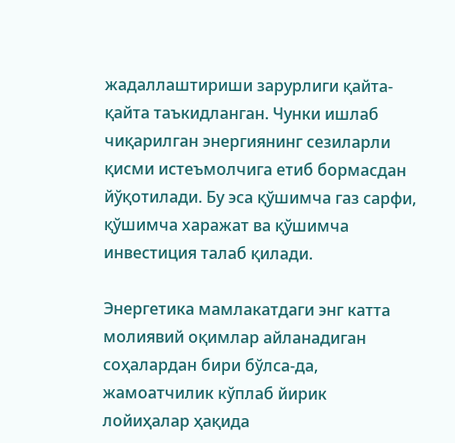жадаллаштириши зарурлиги қайта-қайта таъкидланган. Чунки ишлаб чиқарилган энергиянинг сезиларли қисми истеъмолчига етиб бормасдан йўқотилади. Бу эса қўшимча газ сарфи, қўшимча харажат ва қўшимча инвестиция талаб қилади.

Энергетика мамлакатдаги энг катта молиявий оқимлар айланадиган соҳалардан бири бўлса-да, жамоатчилик кўплаб йирик лойиҳалар ҳақида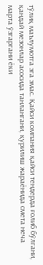тўлиқ маълумотга эга эмас. Қайси компания қайси тендерда ғолиб бўлгани, қандай мезонлар асосида танлангани, қурилиш жараёнида смета неча марта ўзгаргани ёки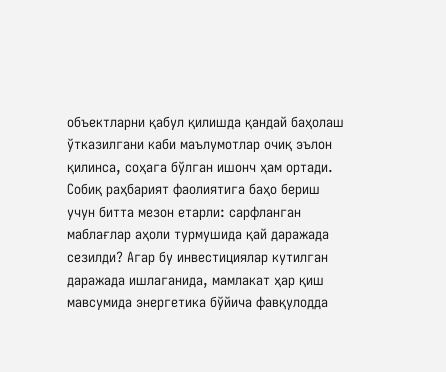объектларни қабул қилишда қандай баҳолаш ўтказилгани каби маълумотлар очиқ эълон қилинса, соҳага бўлган ишонч ҳам ортади.
Собиқ раҳбарият фаолиятига баҳо бериш учун битта мезон етарли: сарфланган маблағлар аҳоли турмушида қай даражада сезилди? Агар бу инвестициялар кутилган даражада ишлаганида, мамлакат ҳар қиш мавсумида энергетика бўйича фавқулодда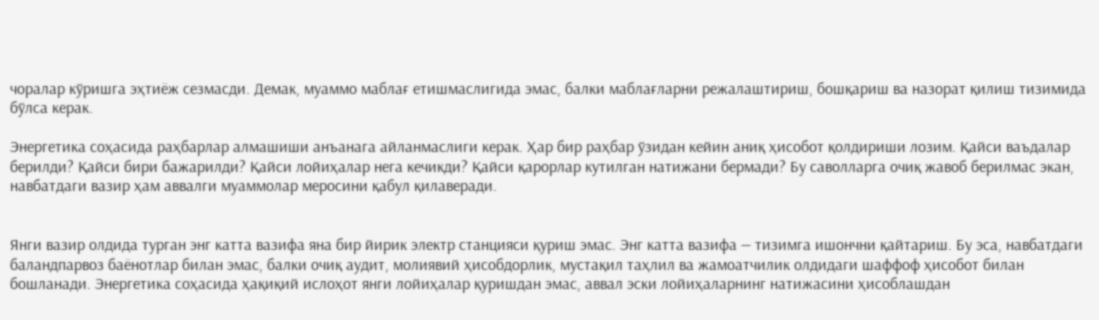чоралар кўришга эҳтиёж сезмасди. Демак, муаммо маблағ етишмаслигида эмас, балки маблағларни режалаштириш, бошқариш ва назорат қилиш тизимида бўлса керак.

Энергетика соҳасида раҳбарлар алмашиши анъанага айланмаслиги керак. Ҳар бир раҳбар ўзидан кейин аниқ ҳисобот қолдириши лозим. Қайси ваъдалар берилди? Қайси бири бажарилди? Қайси лойиҳалар нега кечикди? Қайси қарорлар кутилган натижани бермади? Бу саволларга очиқ жавоб берилмас экан, навбатдаги вазир ҳам аввалги муаммолар меросини қабул қилаверади.


Янги вазир олдида турган энг катта вазифа яна бир йирик электр станцияси қуриш эмас. Энг катта вазифа — тизимга ишончни қайтариш. Бу эса, навбатдаги баландпарвоз баёнотлар билан эмас, балки очиқ аудит, молиявий ҳисобдорлик, мустақил таҳлил ва жамоатчилик олдидаги шаффоф ҳисобот билан бошланади. Энергетика соҳасида ҳақиқий ислоҳот янги лойиҳалар қуришдан эмас, аввал эски лойиҳаларнинг натижасини ҳисоблашдан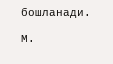бошланади.

М.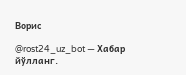Ворис

@rost24_uz_bot — Хабар йўлланг.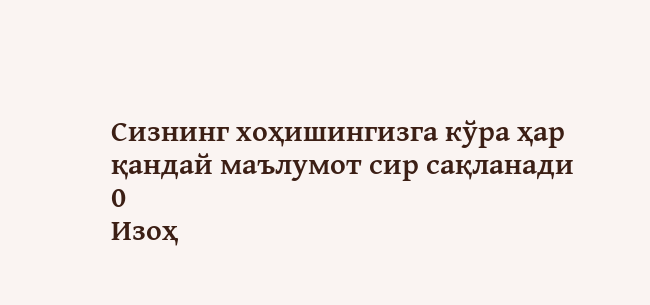Сизнинг хоҳишингизга кўра ҳар қандай маълумот сир сақланади
0
Изоҳ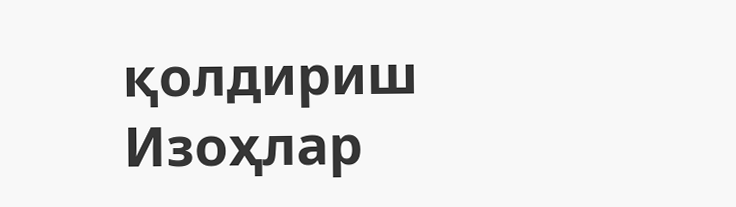қолдириш
Изоҳлар